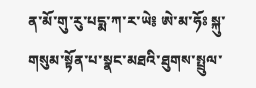ན་མོ་གུ་རུ་པདྨ་ཀ་ར་ཡེ༔ ཨེ་མ་ཧོཿ སྐུ་གསུམ་སྟོན་པ་སྣང་མཐའི་ཐུགས་སྤྲུལ་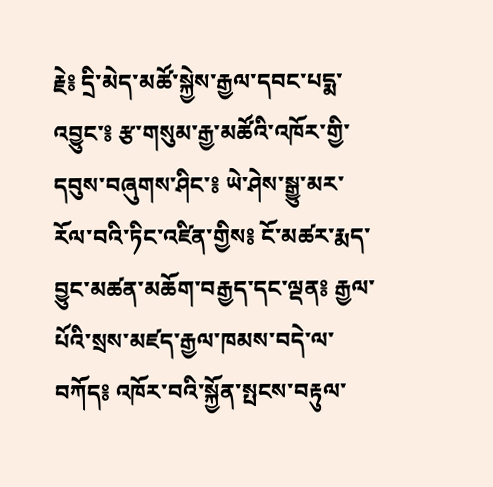རྗེ༔ དྲི་མེད་མཚོ་སྐྱེས་རྒྱལ་དབང་པདྨ་འབྱུང་༔ རྩ་གསུམ་རྒྱ་མཚོའི་འཁོར་གྱི་དབུས་བཞུགས་ཤིང་༔ ཡེ་ཤེས་སྒྱུ་མར་རོལ་བའི་ཏིང་འཛིན་གྱིས༔ ངོ་མཚར་རྨད་བྱུང་མཚན་མཆོག་བརྒྱད་དང་ལྡན༔ རྒྱལ་པོའི་སྲས་མཛད་རྒྱལ་ཁམས་བདེ་ལ་བཀོད༔ འཁོར་བའི་སྐྱོན་སྤངས་བརྟུལ་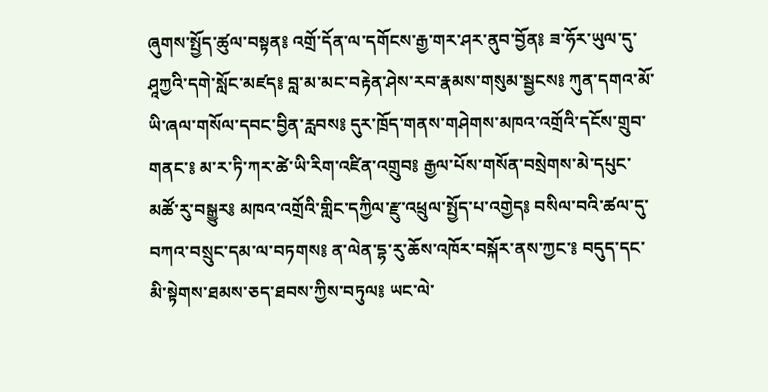ཞུགས་སྤྱོད་ཚུལ་བསྟན༔ འགྲོ་དོན་ལ་དགོངས་རྒྱ་གར་ཤར་ནུབ་བྱོན༔ ཟ་ཧོར་ཡུལ་དུ་ཤཱཀྱའི་དགེ་སློང་མཛད༔ བླ་མ་མང་བརྟེན་ཤེས་རབ་རྣམས་གསུམ་སྦྱངས༔ ཀུན་དགའ་མོ་ཡི་ཞལ་གསོལ་དབང་བྱིན་རླབས༔ དུར་ཁྲོད་གནས་གཤེགས་མཁའ་འགྲོའི་དངོས་གྲུབ་གནང་༔ མ་ར་ཏི་ཀར་ཚེ་ཡི་རིག་འཛིན་འགྲུབ༔ རྒྱལ་པོས་གསོན་བསྲེགས་མེ་དཔུང་མཚོ་རུ་བསྒྱུར༔ མཁའ་འགྲོའི་གླིང་དཀྱིལ་རྫུ་འཕྲུལ་སྤྱོད་པ་འགྱེད༔ བསིལ་བའི་ཚལ་དུ་བཀའ་བསྲུང་དམ་ལ་བཏགས༔ ན་ལེན་དྷ་རུ་ཆོས་འཁོར་བསྐོར་ནས་ཀྱང་༔ བདུད་དང་མི་སྟེགས་ཐམས་ཅད་ཐབས་ཀྱིས་བཏུལ༔ ཡང་ལེ་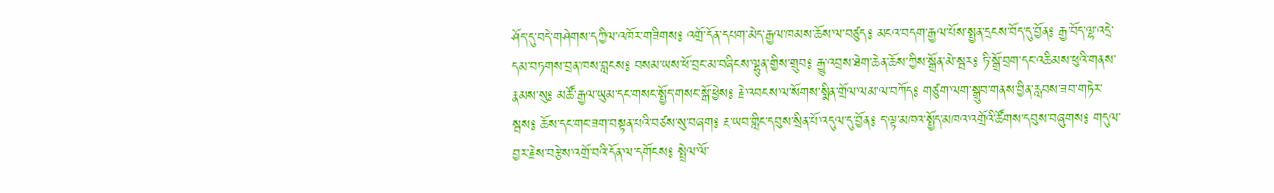ཤོད་དུ་བདེ་གཤེགས་དཀྱིལ་འཁོར་གཟིགས༔ འགྲོ་དོན་དཔག་མེད་རྒྱལ་ཁམས་ཆོས་ལ་བཙུད༔ མངའ་བདག་རྒྱལ་པོས་སྤྱན་དྲངས་བོད་དུ་བྱོན༔ རྒྱ་བོད་ལྷ་འདྲེ་དམ་བཏགས་བྲན་ཁས་བླངས༔ བསམ་ཡས་ཕོ་བྲང་མ་བཞིངས་ལྷུན་གྱིས་གྲུབ༔ རྒྱུ་འབྲས་ཐེག་ཆེན་ཆོས་ཀྱིས་སྒྲོན་མེ་སྦར༔ ཏི་སྒྲོ་བྲག་དང་འཆིམས་ཕུའི་གནས་རྣམས་སུ༔ མཚོ་རྒྱལ་ཡུམ་དང་གསང་སྤྱོད་གསང་སྒོ་ཕྱེས༔ རྗེ་འབངས་ལ་སོགས་སྨིན་གྲོལ་ལམ་ལ་བཀོད༔ གཙུག་ལག་སྒྲུབ་གནས་བྱིན་རླབས་ཟབ་གཏེར་སྦས༔ ཆོས་དང་གང་ཟག་བསྟན་པའི་བཙས་སུ་བཞག༔ རྔ་ཡབ་གླིང་དབུས་སྲིན་པོ་འདུལ་དུ་བྱོན༔ ད་ལྟ་མཁའ་སྤྱོད་མཁའ་འགྲོའི་ཚོགས་དབུས་བཞུགས༔ གདུལ་བྱར་རྗེས་བརྩེས་འགྲོ་བའི་དོན་ལ་དགོངས༔ སྤྲེལ་ལོ་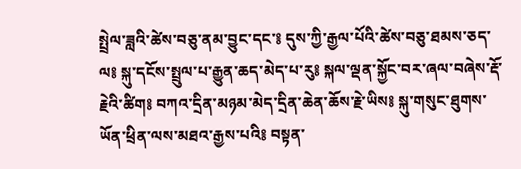སྤྲེལ་ཟླའི་ཚེས་བཅུ་ནམ་བྱུང་དང་༔ དུས་ཀྱི་རྒྱལ་པོའི་ཚེས་བཅུ་ཐམས་ཅད་ལ༔ སྐུ་དངོས་སྤྲུལ་པ་རྒྱུན་ཆད་མེད་པ་རུ༔ སྐལ་ལྡན་སྐྱོང་བར་ཞལ་བཞེས་རྡོ་རྗེའི་ཚིག༔ བཀའ་དྲིན་མཉམ་མེད་དྲིན་ཆེན་ཆོས་རྗེ་ཡིས༔ སྐུ་གསུང་ཐུགས་ཡོན་ཕྲིན་ལས་མཐའ་རྒྱས་པའི༔ བསྟན་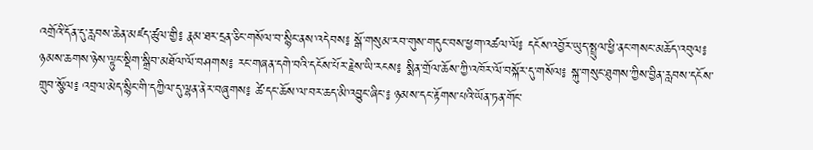འགྲོའི་དོན་དུ་རླབས་ཆེན་མཛད་ཚུལ་གྱི༔ རྣམ་ཐར་དྲན་ཅིང་གསོལ་བ་སྙིང་ནས་འདེབས༔ སྒོ་གསུམ་རབ་གུས་གདུང་བས་ཕྱག་འཚལ་ལོ༔ དངོས་འབྱོར་ཡུད་སྤྲུལ་ཕྱི་ནང་གསང་མཆོད་འབུལ༔ ཉམས་ཆགས་ཉེས་ལྟུང་སྡིག་སྒྲིབ་མཐོལ་ལོ་བཤགས༔ རང་གཞན་དགེ་བའི་དངོས་པོར་རྗེས་ཡི་རངས༔ སྨིན་གྲོལ་ཆོས་ཀྱི་འཁོར་ལོ་བསྐོར་དུ་གསོལ༔ སྐུ་གསུང་ཐུགས་ཀྱིས་བྱིན་རླབས་དངོས་གྲུབ་སྩོལ༔ འབྲལ་མེད་སྙིང་གི་དཀྱིལ་དུ་ལྷན་ནེར་བཞུགས༔ ཚེ་དང་ཆོས་ལ་བར་ཆད་མི་འབྱུང་ཞིང་༔ ཉམས་དང་རྟོགས་པའི་ཡོན་ཏན་གོང་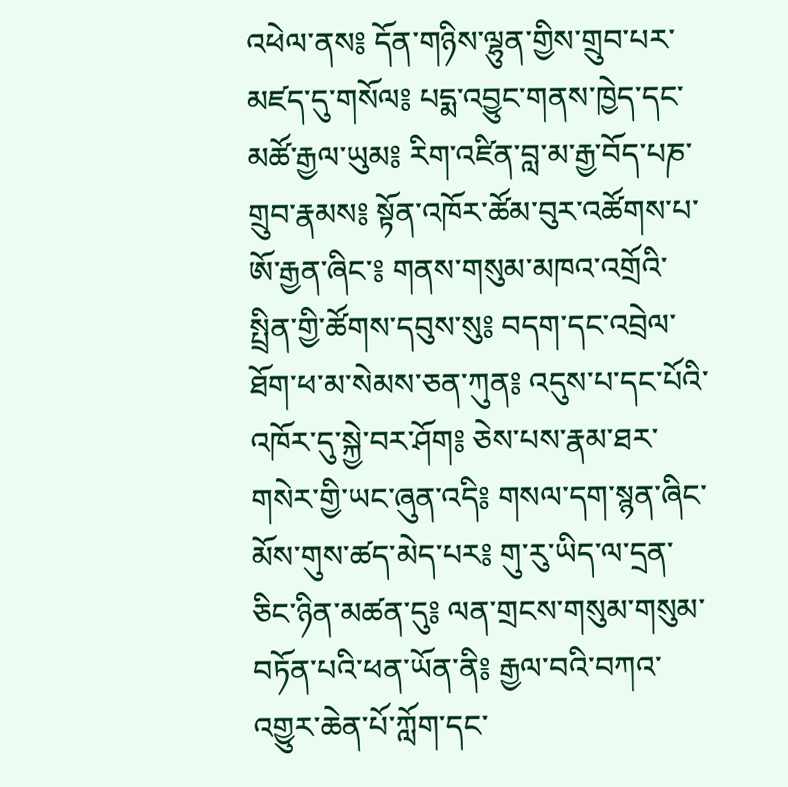འཕེལ་ནས༔ དོན་གཉིས་ལྷུན་གྱིས་གྲུབ་པར་མཛད་དུ་གསོལ༔ པདྨ་འབྱུང་གནས་ཁྱེད་དང་མཚོ་རྒྱལ་ཡུམ༔ རིག་འཛིན་བླ་མ་རྒྱ་བོད་པཎ་གྲུབ་རྣམས༔ སྟོན་འཁོར་ཚོམ་བུར་འཚོགས་པ་ཨོ་རྒྱན་ཞིང་༔ གནས་གསུམ་མཁའ་འགྲོའི་སྤྲིན་གྱི་ཚོགས་དབུས་སུ༔ བདག་དང་འབྲེལ་ཐོག་ཕ་མ་སེམས་ཅན་ཀུན༔ འདུས་པ་དང་པོའི་འཁོར་དུ་སྐྱེ་བར་ཤོག༔ ཅེས་པས་རྣམ་ཐར་གསེར་གྱི་ཡང་ཞུན་འདི༔ གསལ་དག་སྙན་ཞིང་མོས་གུས་ཚད་མེད་པར༔ གུ་རུ་ཡིད་ལ་དྲན་ཅིང་ཉིན་མཚན་དུ༔ ལན་གྲངས་གསུམ་གསུམ་བཏོན་པའི་ཕན་ཡོན་ནི༔ རྒྱལ་བའི་བཀའ་འགྱུར་ཆེན་པོ་ཀློག་དང་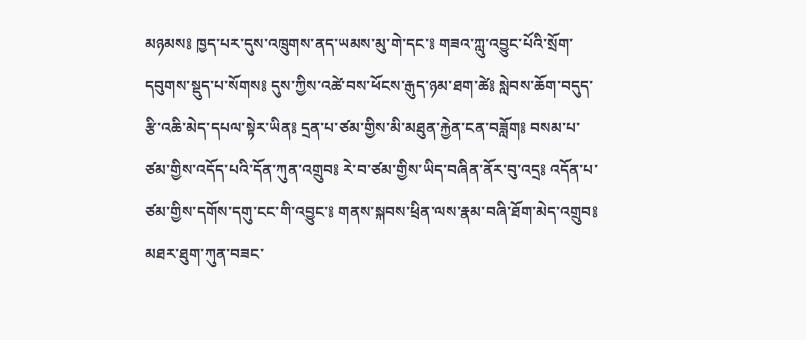མཉམས༔ ཁྱད་པར་དུས་འཁྲུགས་ནད་ཡམས་མུ་གེ་དང་༔ གཟའ་ཀླུ་འབྱུང་པོའི་སྲོག་དབུགས་སྡུད་པ་སོགས༔ དུས་ཀྱིས་འཚེ་བས་ཕོངས་རྒུད་ཉམ་ཐག་ཚེ༔ སླེབས་ཆོག་བདུད་རྩི་འཆི་མེད་དཔལ་སྟེར་ཡིན༔ དྲན་པ་ཙམ་གྱིས་མི་མཐུན་རྐྱེན་ངན་བཟློག༔ བསམ་པ་ཙམ་གྱིས་འདོད་པའི་དོན་ཀུན་འགྲུབ༔ རེ་བ་ཙམ་གྱིས་ཡིད་བཞིན་ནོར་བུ་འདྲ༔ འདོན་པ་ཙམ་གྱིས་དགོས་དགུ་ངང་གི་འབྱུང་༔ གནས་སྐབས་ཕྲིན་ལས་རྣམ་བཞི་ཐོག་མེད་འགྲུབ༔ མཐར་ཐུག་ཀུན་བཟང་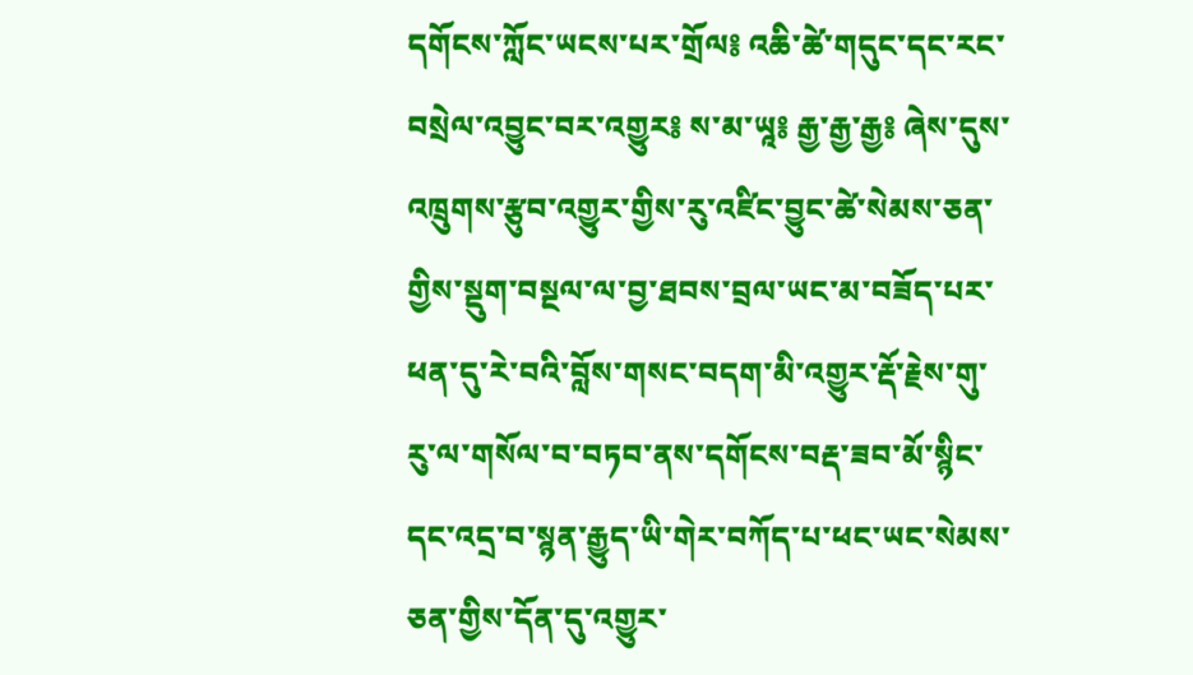དགོངས་ཀློང་ཡངས་པར་གྲོལ༔ འཆི་ཚེ་གདུང་དང་རང་བསྲེལ་འབྱུང་བར་འགྱུར༔ ས་མ་ཡཱ༔ རྒྱ་རྒྱ་རྒྱ༔ ཞེས་དུས་འཁྲུགས་རྩུབ་འགྱུར་གྱིས་རུ་འཛིང་བྱུང་ཚེ་སེམས་ཅན་གྱིས་སྡུག་བསྔལ་ལ་བྱ་ཐབས་བྲལ་ཡང་མ་བཟོད་པར་ཕན་དུ་རེ་བའི་བློས་གསང་བདག་མི་འགྱུར་རྡོ་རྗེས་གུ་རུ་ལ་གསོལ་བ་བཏབ་ནས་དགོངས་བརྡ་ཟབ་མོ་སྙིང་དང་འདྲ་བ་སྙན་རྒྱུད་ཡི་གེར་བཀོད་པ་ཕང་ཡང་སེམས་ཅན་གྱིས་དོན་དུ་འགྱུར་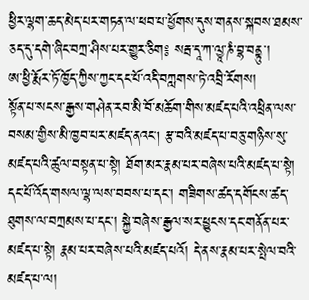ཕྱིར་ལྷག་ཆད་མེད་པར་གཏན་ལ་ཕབ་པ་ཕྱོགས་དུས་གནས་སྐབས་ཐམས་ཅད་དུ་དགེ་ཞིང་བཀྲ་ཤིས་པར་གྱུར་ཅིག༔ སརྦ་དཱ་ཀ་ལྱཱ་ཎཾ་བྷ་བནྟུ་།
ཨ་ཕྱི་རྨོར་ཏོ་ཁྱོད་ཀྱིས་ཀྱང་དང་པོ་འདི་བཀླགས་ཏེ་འབྲི་རོགས།
སྟོན་པ་སངས་རྒྱས་གཤེན་རབ་མི་བོ་མཆོག་གིས་མཛད་པའི་འཕྲིན་ལས་བསམ་གྱིས་མི་ཁྱབ་པར་མཛད་ནའང། རྩ་བའི་མཛད་པ་བཅུ་གཉིས་སུ་མཛད་པའི་ཚུལ་བསྟན་པ་སྟེ། ཐོག་མར་རྣམ་པར་བཞེས་པའི་མཛད་པ་སྟེ། དང་པོ་འོད་གསལ་ལྷ་ལས་བབས་པ་དང་། གཟིགས་ཚད་དགོངས་ཚད་ཐུགས་ལ་བཀྲམས་པ་དང་། སྐྱེ་བཞེས་རྒྱལ་སར་ཕྱུངས་དང་གནོན་པར་མཛད་པ་སྟེ། རྣམ་པར་བཞེས་པའི་མཛད་པའོ། དེ་ནས་རྣམ་པར་སྤེལ་བའི་མཛད་པ་ལ།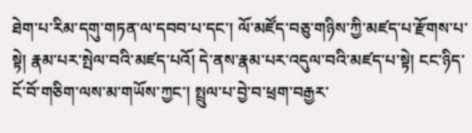ཐེག་པ་རིམ་དགུ་གཏན་ལ་དབབ་པ་དང་། ལོ་མཛོད་བཅུ་གཉིས་ཀྱི་མཛད་པ་རྫོགས་པ་སྟེ། རྣམ་པར་སྤེལ་བའི་མཛད་པའོ། དེ་ནས་རྣམ་པར་འདུལ་བའི་མཛད་པ་སྟེ། ངང་ཉིད་ངོ་བོ་གཅིག་ལས་མ་གཡོས་ཀྱང་། སྤྲུལ་པ་བྱེ་བ་ཕྲག་བརྒྱར་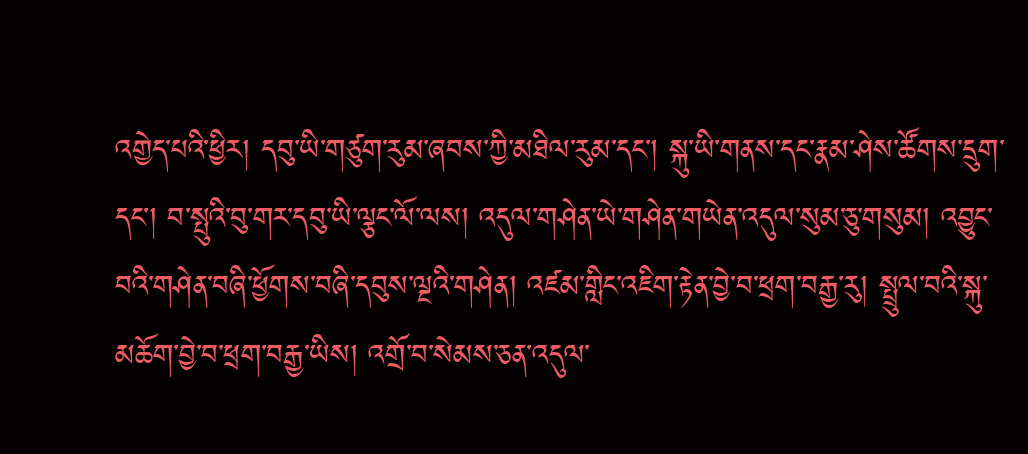འགྱེད་པའི་ཕྱིར། དབུ་ཡི་གཙུག་རུམ་ཞབས་ཀྱི་མཐིལ་རུམ་དང་། སྐུ་ཡི་གནས་དང་རྣམ་ཤེས་ཚོགས་དྲུག་དང་། བ་སྤུའི་བུ་གར་དབུ་ཡི་ལྕང་ལོ་ལས། འདུལ་གཤེན་ཡེ་གཤེན་གཡེན་འདུལ་སུམ་ཅུ་གསུམ། འབྱུང་བའི་གཤེན་བཞི་ཕྱོགས་བཞི་དབུས་ལྔའི་གཤེན། འཛམ་གླིང་འཇིག་རྟེན་བྱེ་བ་ཕྲག་བརྒྱ་རུ། སྤྲུལ་བའི་སྐུ་མཆོག་བྱེ་བ་ཕྲག་བརྒྱ་ཡིས། འགྲོ་བ་སེམས་ཅན་འདུལ་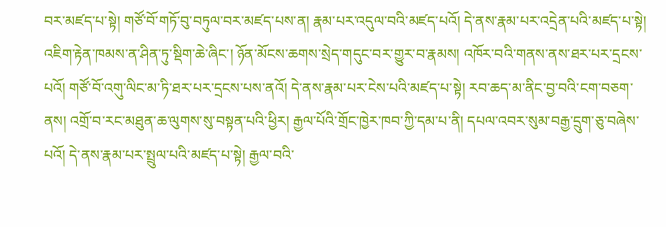བར་མཛད་པ་སྟེ། གཙོ་བོ་གཏོ་བུ་བཏུལ་བར་མཛད་པས་ན། རྣམ་པར་འདུལ་བའི་མཛད་པའོ། དེ་ནས་རྣམ་པར་འདྲེན་པའི་མཛད་པ་སྟེ། འཇིག་རྟེན་ཁམས་ན་ཤིན་ཏུ་སྡིག་ཆེ་ཞིང་། ཉོན་མོངས་ཆགས་སྲེད་གདུང་བར་གྱུར་བ་རྣམས། འཁོར་བའི་གནས་ནས་ཐར་པར་དྲངས་པའོ། གཙོ་བོ་འགུ་ལིང་མ་ཏི་ཐར་པར་དྲངས་པས་ནའོ། དེ་ནས་རྣམ་པར་ངེས་པའི་མཛད་པ་སྟེ། རབ་ཆད་མ་ནིང་བྱ་བའི་ངག་བཅག་ནས། འགྲོ་བ་རང་མཐུན་ཆ་ལུགས་སུ་བསྟན་པའི་ཕྱིར། རྒྱལ་པོའི་གྲོང་ཁྱེར་ཁབ་ཀྱི་དམ་པ་ནི། དཔལ་འབར་སུམ་བརྒྱ་དྲུག་ཅུ་བཞེས་པའོ། དེ་ནས་རྣམ་པར་སྤྲུལ་པའི་མཛད་པ་སྟེ། རྒྱལ་བའི་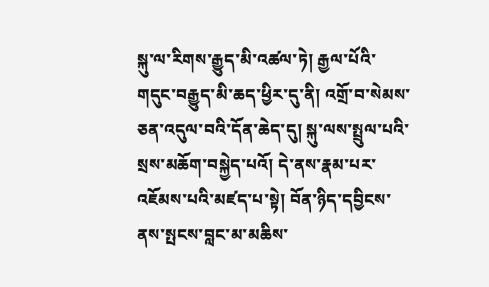སྐུ་ལ་རིགས་རྒྱུད་མི་འཚལ་ཏེ། རྒྱལ་པོའི་གདུང་བརྒྱུད་མི་ཆད་ཕྱིར་དུ་ནི། འགྲོ་བ་སེམས་ཅན་འདུལ་བའི་དོན་ཆེད་དུ། སྐུ་ལས་སྤྲུལ་པའི་སྲས་མཆོག་བསྐྱེད་པའོ། དེ་ནས་རྣམ་པར་འཇོམས་པའི་མཛད་པ་སྟེ། བོན་ཉིད་དབྱིངས་ནས་སྤངས་བླང་མ་མཆིས་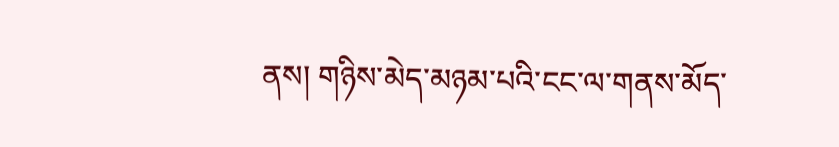ནས། གཉིས་མེད་མཉམ་པའི་ངང་ལ་གནས་མོད་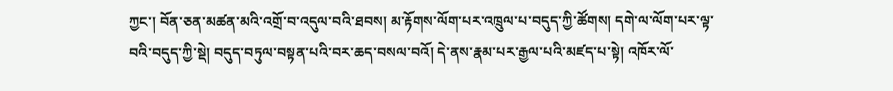ཀྱང་། བོན་ཅན་མཚན་མའི་འགྲོ་བ་འདུལ་བའི་ཐབས། མ་རྟོགས་ལོག་པར་འཁྲུལ་པ་བདུད་ཀྱི་ཚོགས། དགེ་ལ་ལོག་པར་ལྟ་བའི་བདུད་ཀྱི་སྡེ། བདུད་བཏུལ་བསྟན་པའི་བར་ཆད་བསལ་བའོ། དེ་ནས་རྣམ་པར་རྒྱལ་པའི་མཛད་པ་སྟེ། འཁོར་ལོ་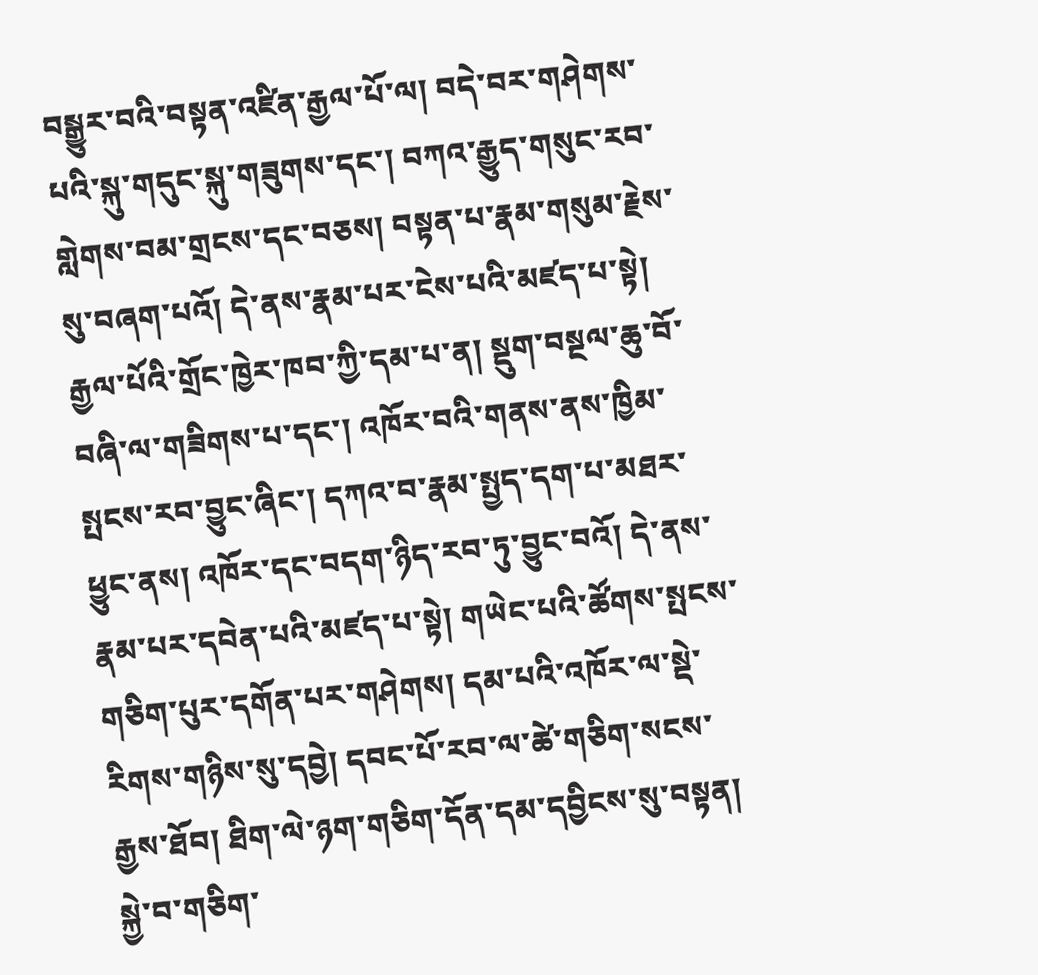བསྒྱུར་བའི་བསྟན་འཛིན་རྒྱལ་པོ་ལ། བདེ་བར་གཤེགས་པའི་སྐུ་གདུང་སྐུ་གཟུགས་དང་། བཀའ་རྒྱུད་གསུང་རབ་གླེགས་བམ་གྲངས་དང་བཅས། བསྟན་པ་རྣམ་གསུམ་རྗེས་སུ་བཞག་པའོ། དེ་ནས་རྣམ་པར་ངེས་པའི་མཛད་པ་སྟེ། རྒྱལ་པོའི་གྲོང་ཁྱེར་ཁབ་ཀྱི་དམ་པ་ན། སྡུག་བསྔལ་ཆུ་བོ་བཞི་ལ་གཟིགས་པ་དང་། འཁོར་བའི་གནས་ནས་ཁྱིམ་སྤངས་རབ་བྱུང་ཞིང་། དཀའ་བ་རྣམ་སྤྱད་དག་པ་མཐར་ཕྱུང་ནས། འཁོར་དང་བདག་ཉིད་རབ་ཏུ་བྱུང་བའོ། དེ་ནས་རྣམ་པར་དབེན་པའི་མཛད་པ་སྟེ། གཡེང་པའི་ཚོགས་སྤངས་གཅིག་པུར་དགོན་པར་གཤེགས། དམ་པའི་འཁོར་ལ་སྡེ་རིགས་གཉིས་སུ་དབྱེ། དབང་པོ་རབ་ལ་ཚེ་གཅིག་སངས་རྒྱས་ཐོབ། ཐིག་ལེ་ཉག་གཅིག་དོན་དམ་དབྱིངས་སུ་བསྟན། སྐྱེ་བ་གཅིག་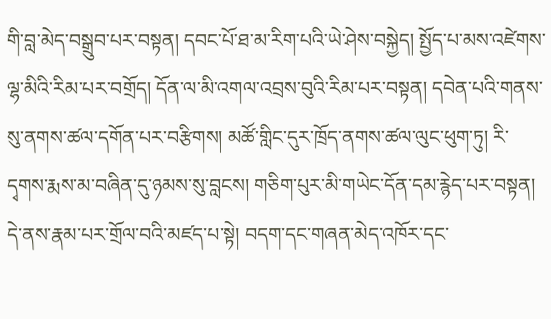གི་བླ་མེད་བསྒྲུབ་པར་བསྟན། དབང་པོ་ཐ་མ་རིག་པའི་ཡེ་ཤེས་བསྐྱེད། སྤྱོད་པ་མས་འཛེགས་ལྷ་མིའི་རིམ་པར་བགྲོད། དོན་ལ་མི་འགལ་འབྲས་བུའི་རིམ་པར་བསྟན། དབེན་པའི་གནས་སུ་ནགས་ཚལ་དགོན་པར་བརྩིགས། མཚོ་གླིང་དུར་ཁྲོད་ནགས་ཚལ་ལུང་ཕུག་ཏུ། རི་དྭགས་རྨས་མ་བཞིན་དུ་ཉམས་སུ་བླངས། གཅིག་པུར་མི་གཡེང་དོན་དམ་རྙེད་པར་བསྟན། དེ་ནས་རྣམ་པར་གྲོལ་བའི་མཛད་པ་སྟེ། བདག་དང་གཞན་མེད་འཁོར་དང་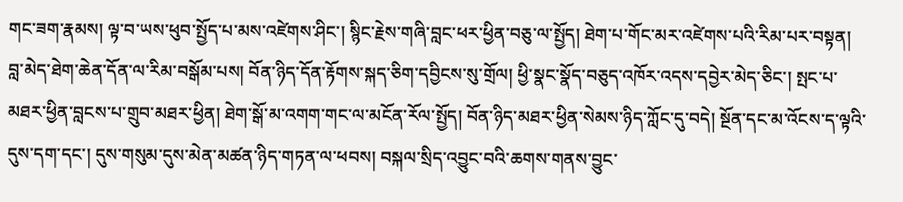གང་ཟག་རྣམས། ལྟ་བ་ཡས་ཕུབ་སྤྱོད་པ་མས་འཛེགས་ཤིང་། སྙིང་རྗེས་གཞི་བླང་ཕར་ཕྱིན་བཅུ་ལ་སྤྱོད། ཐེག་པ་གོང་མར་འཛེགས་པའི་རིམ་པར་བསྟན། བླ་མེད་ཐེག་ཆེན་དོན་ལ་རིམ་བསྒོམ་པས། བོན་ཉིད་དོན་རྟོགས་སྐད་ཅིག་དབྱིངས་སུ་གྲོལ། ཕྱི་སྣང་སྣོད་བཅུད་འཁོར་འདས་དབྱེར་མེད་ཅིང་། སྤང་པ་མཐར་ཕྱིན་བླངས་པ་གྲུབ་མཐར་ཕྱིན། ཐེག་སྒོ་མ་འགག་གང་ལ་མངོན་རོལ་སྤྱོད། བོན་ཉིད་མཐར་ཕྱིན་སེམས་ཉིད་ཀློང་དུ་བདེ། སྔོན་དང་མ་འོངས་ད་ལྟའི་དུས་དག་དང་། དུས་གསུམ་དུས་མེན་མཚན་ཉིད་གཏན་ལ་ཕབས། བསྐལ་སྲིད་འབྱུང་བའི་ཆགས་གནས་བྱུང་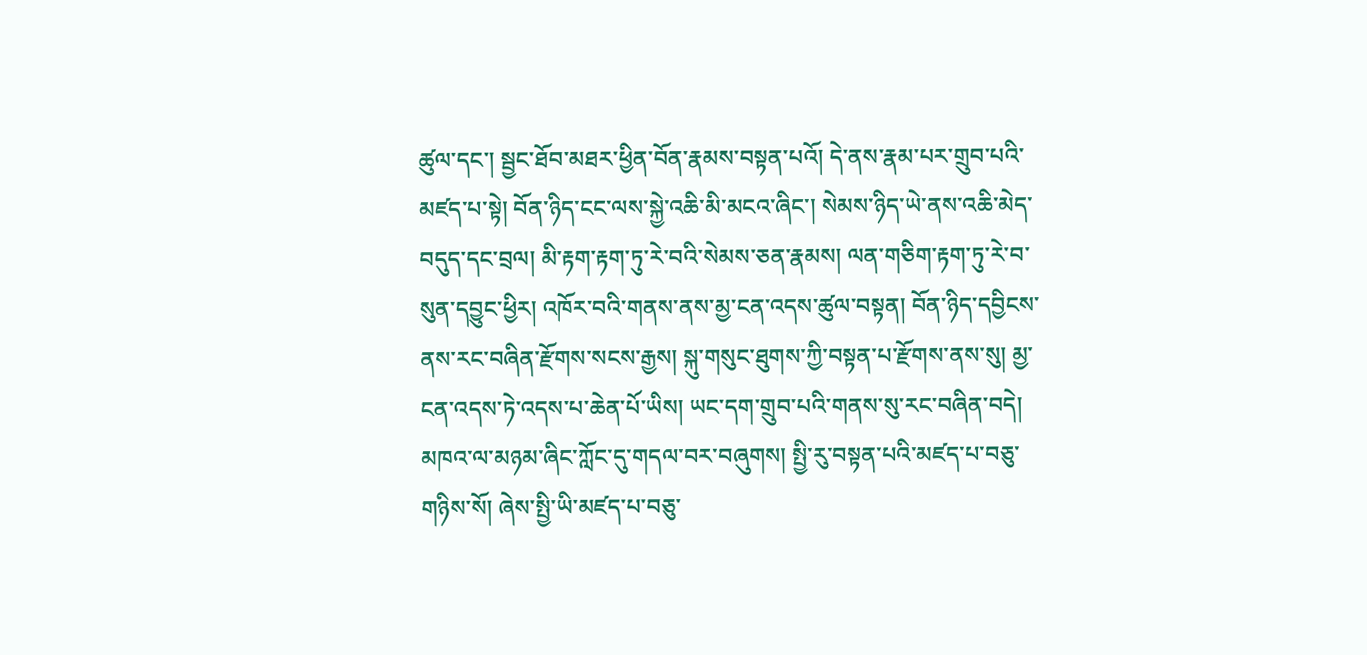ཚུལ་དང་། སྦྱང་ཐོབ་མཐར་ཕྱིན་བོན་རྣམས་བསྟན་པའོ། དེ་ནས་རྣམ་པར་གྲུབ་པའི་མཛད་པ་སྟེ། བོན་ཉིད་ངང་ལས་སྐྱེ་འཆི་མི་མངའ་ཞིང་། སེམས་ཉིད་ཡེ་ནས་འཆི་མེད་བདུད་དང་བྲལ། མི་རྟག་རྟག་ཏུ་རེ་བའི་སེམས་ཅན་རྣམས། ལན་གཅིག་རྟག་ཏུ་རེ་བ་སུན་དབྱུང་ཕྱིར། འཁོར་བའི་གནས་ནས་མྱ་ངན་འདས་ཚུལ་བསྟན། བོན་ཉིད་དབྱིངས་ནས་རང་བཞིན་རྫོགས་སངས་རྒྱས། སྐུ་གསུང་ཐུགས་ཀྱི་བསྟན་པ་རྫོགས་ནས་སུ། མྱ་ངན་འདས་ཏེ་འདས་པ་ཆེན་པོ་ཡིས། ཡང་དག་གྲུབ་པའི་གནས་སུ་རང་བཞིན་བདེ། མཁའ་ལ་མཉམ་ཞིང་ཀློང་དུ་གདལ་བར་བཞུགས། སྤྱི་རུ་བསྟན་པའི་མཛད་པ་བཅུ་གཉིས་སོ། ཞེས་སྤྱི་ཡི་མཛད་པ་བཅུ་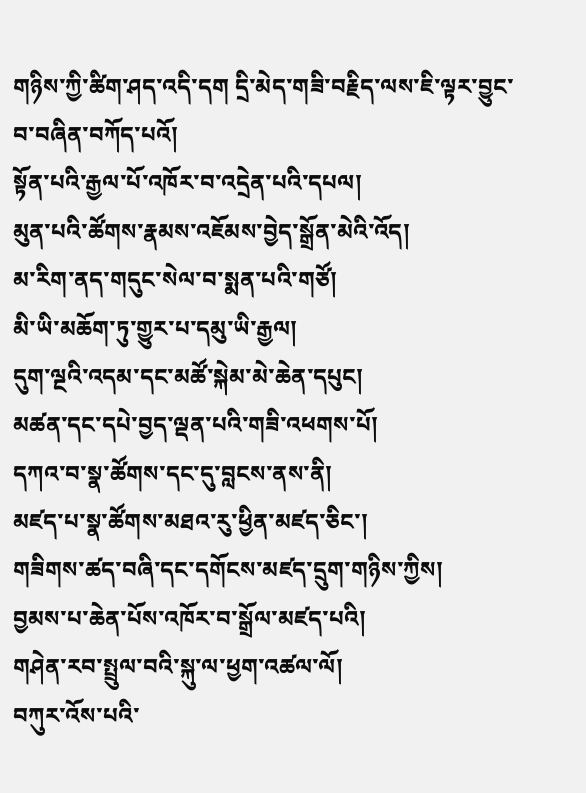གཉིས་ཀྱི་ཚིག་ཤད་འདི་དག དྲི་མེད་གཟི་བརྗིད་ལས་ཇི་ལྟར་བྱུང་བ་བཞིན་བཀོད་པའོ།
སྟོན་པའི་རྒྱལ་པོ་འཁོར་བ་འདྲེན་པའི་དཔལ།
མུན་པའི་ཚོགས་རྣམས་འཇོམས་བྱེད་སྒྲོན་མེའི་འོད།
མ་རིག་ནད་གདུང་སེལ་བ་སྨན་པའི་གཙོ།
མི་ཡི་མཆོག་ཏུ་གྱུར་པ་དམུ་ཡི་རྒྱལ།
དུག་ལྔའི་འདམ་དང་མཚོ་སྐེམ་མེ་ཆེན་དཔུང།
མཚན་དང་དཔེ་བྱད་ལྡན་པའི་གཟི་འཕགས་པོ།
དཀའ་བ་སྣ་ཚོགས་དང་དུ་བླངས་ནས་ནི།
མཛད་པ་སྣ་ཚོགས་མཐའ་རུ་ཕྱིན་མཛད་ཅིང་།
གཟིགས་ཚད་བཞི་དང་དགོངས་མཛད་དྲུག་གཉིས་ཀྱིས།
བྱམས་པ་ཆེན་པོས་འཁོར་བ་སྒྲོལ་མཛད་པའི།
གཤེན་རབ་སྤྲུལ་བའི་སྐུ་ལ་ཕྱག་འཚལ་ལོ།
བཀུར་འོས་པའི་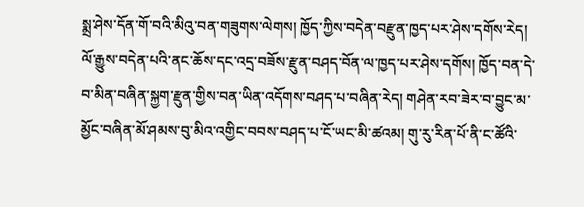སྨྲ་ཤེས་དོན་གོ་བའི་མིའུ་བན་གཟུགས་ལེགས། ཁྱོད་ཀྱིས་བདེན་བརྫུན་ཁྱད་པར་ཤེས་དགོས་རེད། ལོ་རྒྱུས་བདེན་པའི་ནང་ཆོས་དང་འདྲ་བཟོས་རྫུན་བཤད་བོན་ལ་ཁྱད་པར་ཤེས་དགོས། ཁྱོད་བན་དེ་བ་མིན་བཞིན་སྐྱག་རྫུན་གྱིས་བན་ཡིན་འདོགས་བཤད་པ་བཞིན་རེད། གཤེན་རབ་ཟེར་བ་བྱུང་མ་མྱོང་བཞིན་མོ་ཤམས་བུ་མིའ་འགྱིང་བབས་བཤད་པ་ངོ་ཡང་མི་ཚའམ། གུ་རུ་རིན་པོ་ནི་ང་ཚོའི་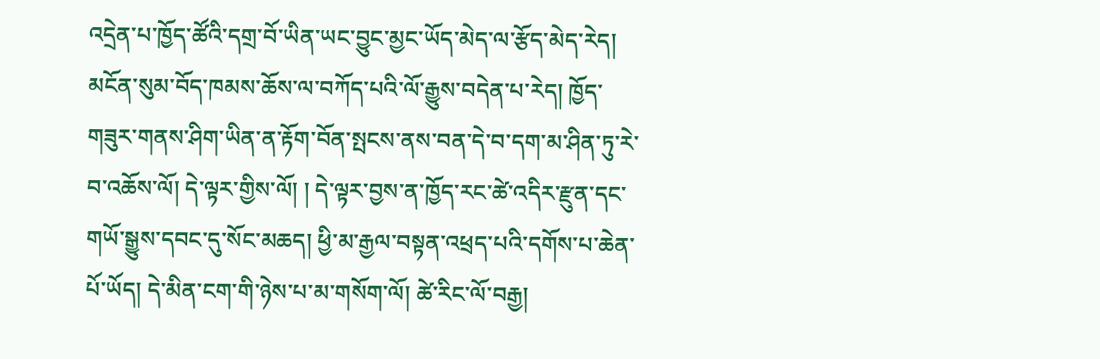འདྲེན་པ་ཁྱོད་ཚོའི་དགྲ་བོ་ཡིན་ཡང་བྱུང་མྱང་ཡོད་མེད་ལ་རྩོད་མེད་རེད། མངོན་སུམ་བོད་ཁམས་ཆོས་ལ་བཀོད་པའི་ལོ་རྒྱུས་བདེན་པ་རེད། ཁྱོད་གཟུར་གནས་ཤིག་ཡིན་ན་རྟོག་བོན་སྤངས་ནས་བན་དེ་བ་དག་མ་ཤིན་ཏུ་རེ་བ་འཆོས་ལོ། དེ་ལྟར་གྱིས་ལོ། ། དེ་ལྟར་བྱས་ན་ཁྱོད་རང་ཚེ་འདིར་རྫུན་དང་གཡོ་སྒྱུས་དབང་དུ་སོང་མཆད། ཕྱི་མ་རྒྱལ་བསྟན་འཕྲད་པའི་དགོས་པ་ཆེན་པོ་ཡོད། དེ་མིན་ངག་གི་ཉེས་པ་མ་གསོག་ལོ། ཚེ་རིང་ལོ་བརྒྱ།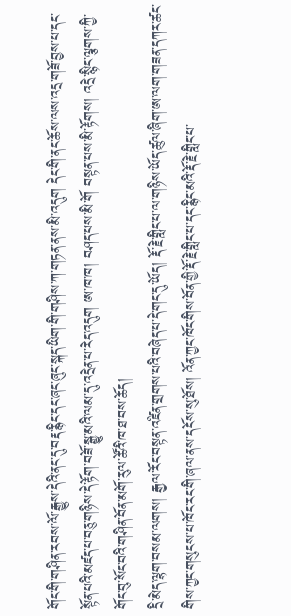གོང་གི་གཤིན་རབས་ལོ་རྒྱུས་དེའི་ནང་དུ་བརྡ་རྙིང་དང་ཞང་ཞུང་སྐད་ཡིག་གི་གཤིས་ཀ་གཏན་ནས་མི་འདུག དེང་གི་ནང་ཆོས་ལས་འདྲ་གཟོ་བྱས་པ་དང་སྟོན་པའི་མཛད་པ་བཅུ་གཉིས་དེ་རྟོག་བཟོ་སྒྱུ་མའི་ལམ་དུ་འདྲེན་པ་རེད་འདུག ཨ་ཁ་ཁ། བཤད་པས་མི་གོ བསྟན་པས་མི་རྟོགས། འདྲེ་སྙིང་ལྕགས་ཀྱི་གོང་བུ་སོང་བའི་གཤིན་བོན་མགོ་རུལ་ཚོའི་ཁ་ཐ་བས་ཆོད།
དྲི་མེད་ལྷག་བསམ་ལགས། རྒྱལ་རོང་བསྟན་འཛིན་གྲགས་པའི་བཞེད་པ་དེ་གང་དུ་ཡོད། རྡོ་རྗེ་གླིང་པ་ལ་གཉིས་ཡོད་ཚུལ་ཞིག་ཨ་ལག་གཟན་དཀར་ཚང་གིས་ཀྱང་གསུངས་པ་ཁོང་རང་གི་ཞལ་ནས་དངོས་སུ་ཐོས། འོན་ཀྱང་ཁོང་གིས་བོན་གྱི་རྡོ་རྗེ་གླིང་པ་དང་རྙིང་མའི་རྡོ་རྗེ་གླིང་པ་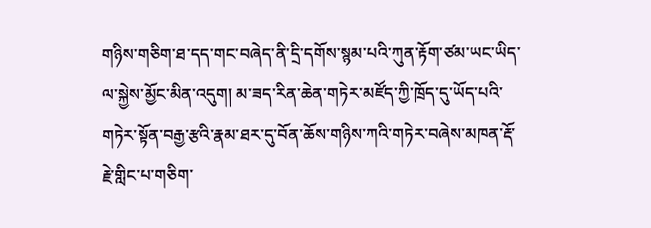གཉིས་གཅིག་ཐ་དད་གང་བཞེད་ནི་དྲི་དགོས་སྙམ་པའི་ཀུན་རྟོག་ཙམ་ཡང་ཡིད་ལ་སྐྱེས་མྱོང་མིན་འདུག། མ་ཟད་རིན་ཆེན་གཏེར་མཛོད་ཀྱི་ཁྲོད་དུ་ཡོད་པའི་གཏེར་སྟོན་བརྒྱ་རྩའི་རྣམ་ཐར་དུ་བོན་ཆོས་གཉིས་ཀའི་གཏེར་བཞེས་མཁན་རྡོ་རྗེ་གླིང་པ་གཅིག་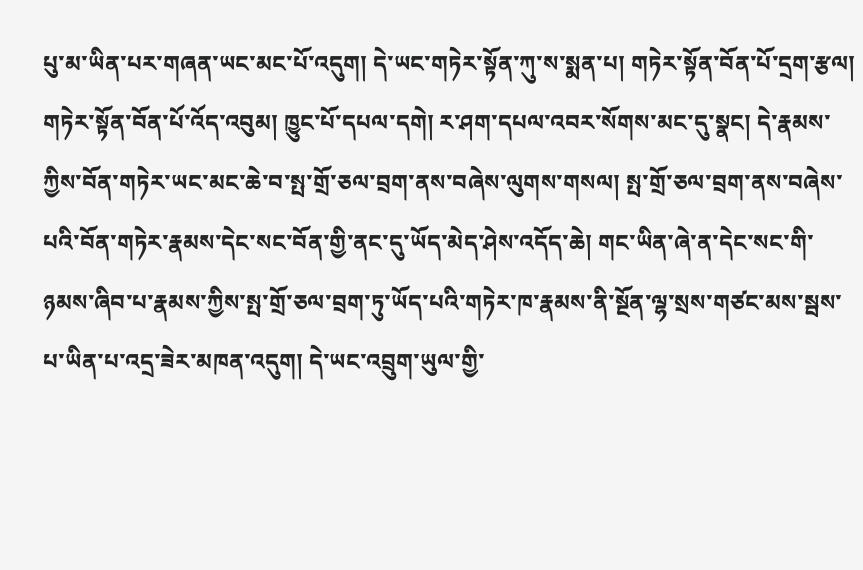པུ་མ་ཡིན་པར་གཞན་ཡང་མང་པོ་འདུག། དེ་ཡང་གཏེར་སྟོན་ཀུ་ས་སྨན་པ། གཏེར་སྟོན་བོན་པོ་དྲག་རྩལ། གཏེར་སྟོན་བོན་པོ་འོད་འབུམ། ཁྱུང་པོ་དཔལ་དགེ། ར་ཤག་དཔལ་འབར་སོགས་མང་དུ་སྣང། དེ་རྣམས་ཀྱིས་བོན་གཏེར་ཡང་མང་ཆེ་བ་སྤ་གྲོ་ཅལ་བྲག་ནས་བཞེས་ལུགས་གསལ། སྤ་གྲོ་ཅལ་བྲག་ནས་བཞེས་པའི་བོན་གཏེར་རྣམས་དེང་སང་བོན་གྱི་ནང་དུ་ཡོད་མེད་ཤེས་འདོད་ཆེ། གང་ཡིན་ཞེ་ན་དེང་སང་གི་ཉམས་ཞིབ་པ་རྣམས་ཀྱིས་སྤ་གྲོ་ཅལ་བྲག་ཏུ་ཡོད་པའི་གཏེར་ཁ་རྣམས་ནི་སྔོན་ལྷ་སྲས་གཙང་མས་སྦས་པ་ཡིན་པ་འདྲ་ཟེར་མཁན་འདུག། དེ་ཡང་འབྲུག་ཡུལ་གྱི་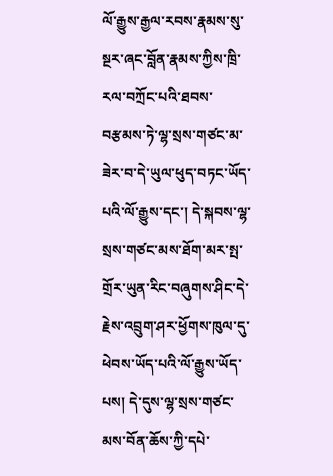ལོ་རྒྱུས་རྒྱལ་རབས་རྣམས་སུ་སྔར་ཞང་བློན་རྣམས་ཀྱིས་ཁྲི་རལ་བཀྲོང་པའི་ཐབས་བརྩམས་ཏེ་ལྷ་སྲས་གཙང་མ་ཟེར་བ་དེ་ཡུལ་ཕུད་བཏང་ཡོད་པའི་ལོ་རྒྱུས་དང་། དེ་སྐབས་ལྷ་སྲས་གཙང་མས་ཐོག་མར་སྤ་གྲོར་ཡུན་རིང་བཞུགས་ཤིང་དེ་རྗེས་འབྲུག་ཤར་ཕྱོགས་ཁུལ་དུ་ཕེབས་ཡོད་པའི་ལོ་རྒྱུས་ཡོད་པས། དེ་དུས་ལྷ་སྲས་གཙང་མས་བོན་ཆོས་ཀྱི་དཔེ་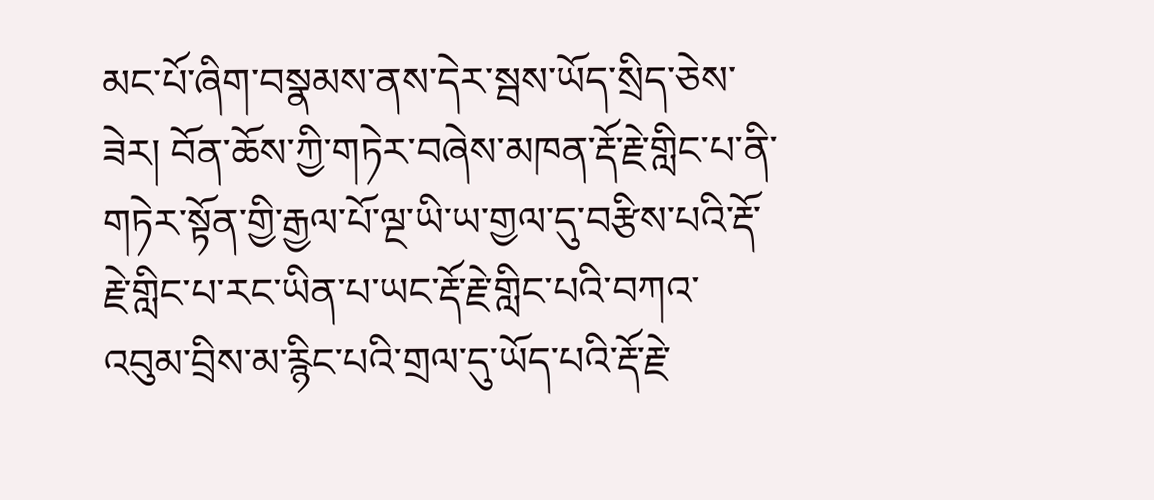མང་པོ་ཞིག་བསྣམས་ནས་དེར་སྦས་ཡོད་སྲིད་ཅེས་ཟེར། བོན་ཆོས་ཀྱི་གཏེར་བཞེས་མཁན་རྡོ་རྗེ་གླིང་པ་ནི་གཏེར་སྟོན་གྱི་རྒྱལ་པོ་ལྔ་ཡི་ཡ་གྱལ་དུ་བརྩིས་པའི་རྡོ་རྗེ་གླིང་པ་རང་ཡིན་པ་ཡང་རྡོ་རྗེ་གླིང་པའི་བཀའ་འབུམ་བྲིས་མ་རྙིང་པའི་གྲལ་དུ་ཡོད་པའི་རྡོ་རྗེ་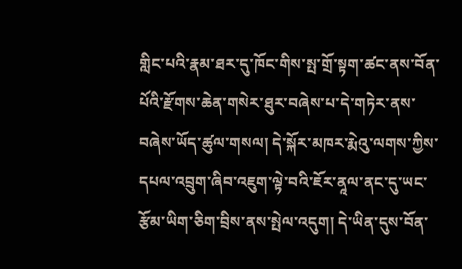གླིང་པའི་རྣམ་ཐར་དུ་ཁོང་གིས་སྤ་གྲོ་སྟག་ཚང་ནས་བོན་པོའི་རྫོགས་ཆེན་གསེར་ཐུར་བཞེས་པ་དེ་གཏེར་ནས་བཞེས་ཡོད་ཚུལ་གསལ། དེ་སྐོར་མཁར་རྨེའུ་ལགས་ཀྱིས་དཔལ་འབྲུག་ཞིབ་འཇུག་ལྟེ་བའི་ཇོར་ནཱལ་ནང་དུ་ཡང་རྩོམ་ཡིག་ཅིག་བྲིས་ནས་སྤེལ་འདུག། དེ་ཡིན་དུས་བོན་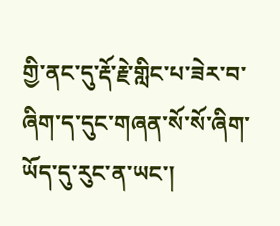གྱི་ནང་དུ་རྡོ་རྗེ་གླིང་པ་ཟེར་བ་ཞིག་ད་དུང་གཞན་སོ་སོ་ཞིག་ཡོད་དུ་རུང་ན་ཡང་།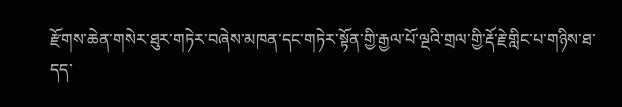རྫོགས་ཆེན་གསེར་ཐུར་གཏེར་བཞེས་མཁན་དང་གཏེར་སྟོན་གྱི་རྒྱལ་པོ་ལྔའི་གྲལ་གྱི་རྡོ་རྗེ་གླིང་པ་གཉིས་ཐ་དད་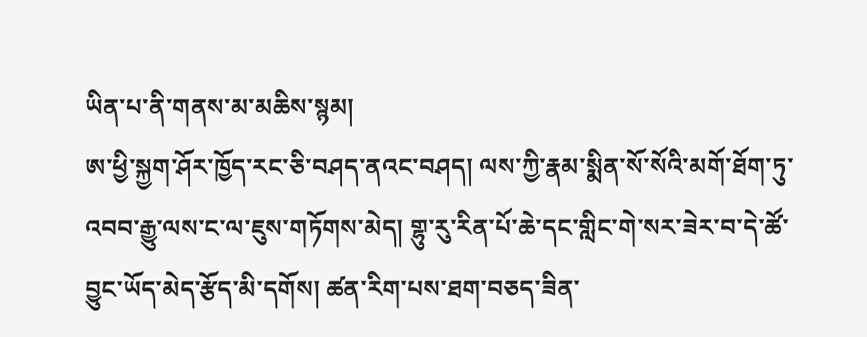ཡིན་པ་ནི་གནས་མ་མཆིས་སྙམ།
ཨ་ཕྱི་སྐྱག་ཤོར་ཁྱོད་རང་ཅི་བཤད་ནའང་བཤད། ལས་ཀྱི་རྣམ་སྨིན་སོ་སོའི་མགོ་ཐོག་ཏུ་འབབ་རྒྱུ་ལས་ང་ལ་ཇུས་གཏོགས་མེད། གྷུ་རུ་རིན་པོ་ཆེ་དང་གླིང་གེ་སར་ཟེར་བ་དེ་ཚོ་བྱུང་ཡོད་མེད་རྩོད་མི་དགོས། ཚན་རིག་པས་ཐག་བཅད་ཟིན་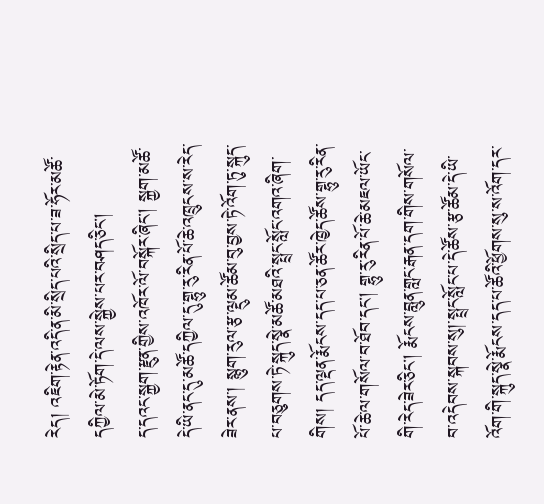རེད། འཇིག་རྟེན་འདི་ན་མི་སྲིད་པའི་སྲིད་པ་ཟ་ཧོར་མཚོ་དཀྱིལ་མེ་ཏོག་དེ་ལས་སྐྱེས་པར་བཤད་ཅིང།
ད་དའང་སྐྱག་རྫུན་གྱིས་འཁོར་ལོ་བསྐོར་ཞིང། སྐྱག་མཚོ་དེ་ཡི་ནང་དུ་མཚོ་དཀྱིལ་དུ་གྷུ་རུ་རིན་པོ་ཆེ་འཁྲུངས་ས་རེད་ཟེར་ནས་། སྙུག་རུལ་རྩ་ལྡུམ་ཚོམ་བུ་བྱས་ཏེ་འོག་ཏུ་སྐུད་པ་བཅུགས་ཏེ་སྐུད་སྣེ་མཚོ་མཐའི་སྤྲང་སློང་འགའ་ཞིག་གིས། དད་ལྡན་རྨོངས་དད་པ་ཅན་ཚོར་ཁྱེད་ཚོས་གྷུ་རུ་རིན་པོ་ཆེ་ལ་གསོལ་བ་ཐོབ་དང། གྷུ་རུ་རིན་པོ་ཆེ་མཇལ་ཡོང་གི་རེད་ཟེར་ཅིང། རྨོངས་བླུན་གླང་རྒན་དག་གིས་གསོལ་བ་འདེབས་སྐབས་སུ།་སྤྲང་སློང་པ་དེ་ཚོས་རྩ་ཚོམ་དེ་ཡི་འོག་གི་སྐུད་སྣེ་རྨོངས་དད་པ་ཚོའི་ཕྱོགས་སུ་ས་འོག་དར་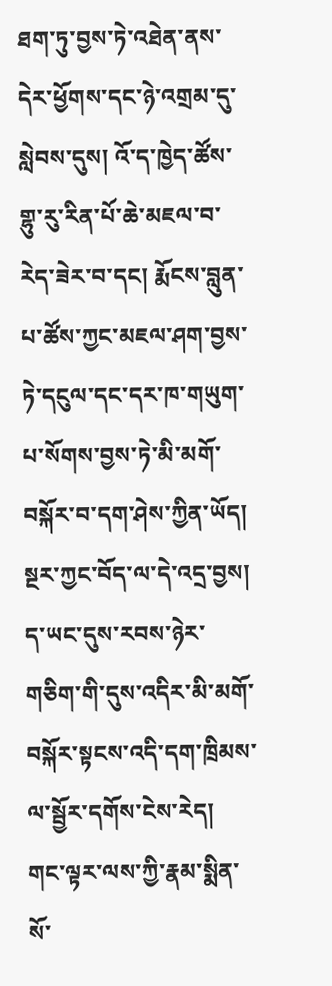ཐག་ཏུ་བྱས་ཏེ་འཐེན་ནས་དེར་ཕྱོགས་དང་ཉེ་འགྲམ་དུ་སླེབས་དུས། འོ་ད་ཁྱེད་ཚོས་གྷུ་རུ་རིན་པོ་ཆེ་མཇལ་བ་རེད་ཟེར་བ་དང། རྨོངས་བླུན་པ་ཚོས་ཀྱང་མཇལ་ཤག་བྱས་ཏེ་དངུལ་དང་དར་ཁ་གཡུག་པ་སོགས་བྱས་ཏེ་མི་མགོ་བསྐོར་བ་དག་ཤེས་ཀྱིན་ཡོད། སྔར་ཀྱང་བོད་ལ་དེ་འདྲ་བྱས། ད་ཡང་དུས་རབས་ཉེར་གཅིག་གི་དུས་འདིར་མི་མགོ་བསྐོར་སྟངས་འདི་དག་ཁྲིམས་ལ་སྦྱོར་དགོས་ངེས་རེད།
གང་ལྟར་ལས་ཀྱི་རྣམ་སྨིན་སོ་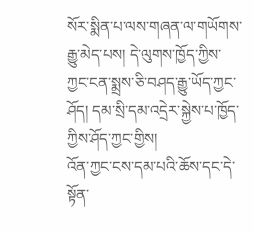སོར་སྨིན་པ་ལས་གཞན་ལ་གཡོགས་རྒྱུ་མེད་པས། དེ་ལུགས་ཁྱོད་ཀྱིས་ཀྱང་ངན་སྨྲས་ཅི་བཤད་རྒྱུ་ཡོད་ཀྱང་ཤོད། དམ་སྲི་དམ་འདྲེར་སྐྱེས་པ་ཁྱོད་ཀྱིས་ཤོད་ཀྱང་གྱིས།
འོན་ཀྱང་ངས་དམ་པའི་ཆོས་དང་དེ་སྟོན་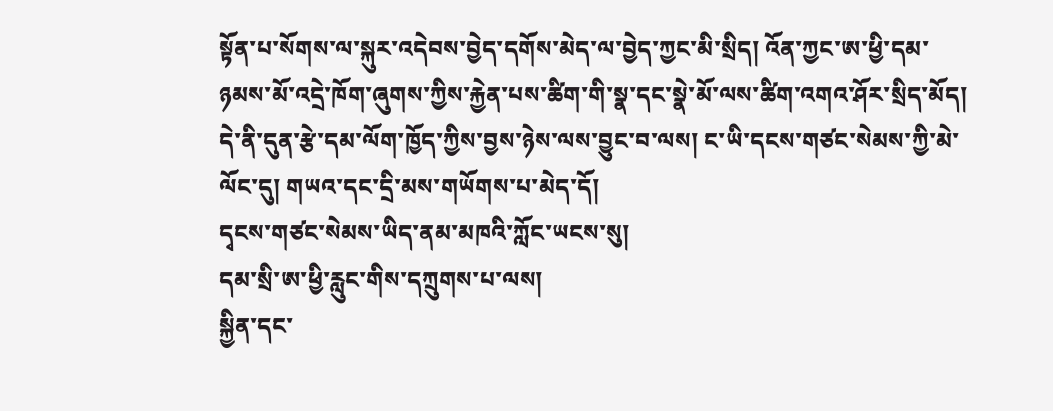སྟོན་པ་སོགས་ལ་སྐུར་འདེབས་བྱེད་དགོས་མེད་ལ་བྱེད་ཀྱང་མི་སྲིད། འོན་ཀྱང་ཨ་ཕྱི་དམ་ཉམས་མོ་འདྲེ་ཁོག་ཞུགས་ཀྱིས་རྐྱེན་པས་ཚིག་གི་སྣ་དང་སྣེ་མོ་ལས་ཚིག་འགའ་ཤོར་སྲིད་མོད། དེ་ནི་དུན་རྩེ་དམ་ལོག་ཁྱོད་ཀྱིས་བྱས་ཉེས་ལས་བྱུང་བ་ལས། ང་ཡི་དངས་གཙང་སེམས་ཀྱི་མེ་ལོང་དུ། གཡའ་དང་དྲི་མས་གཡོགས་པ་མེད་དོ།
དྭངས་གཙང་སེམས་ཡིད་ནམ་མཁའི་ཀློང་ཡངས་སུ།
དམ་སྲི་ཨ་ཕྱི་རླུང་གིས་དཀྲུགས་པ་ལས།
སྐྱིན་དང་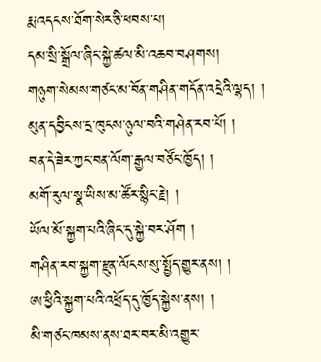རྨ་འདངས་ཐོག་སེར་ཅི་ཕབས་པ།
དམ་སྲི་སྒྲོལ་ཞིང་སྐྱེ་ཚལ་མི་འཆབ་བཤགས།
གཉུག་སེམས་གཙང་མ་བོན་གཤིན་གདོན་འདྲེའི་ལྷད། །
མུན་དབྱིངས་དྲ་ཁུངས་ཉུལ་བའི་གཤེན་རབ་པོ། །
བན་དེ་ཟེར་ཀྱང་བན་ལོག་རྒྱལ་བཙོང་ཁྱོད། །
མགོ་རུལ་སྣ་ཡིས་མ་ཚོར་སྙིང་རྗེ། །
ཡོལ་མོ་སྐྱག་པའི་ཞིང་དུ་སྐྱེ་བར་ཤོག །
གཤིན་རབ་སྐྱག་རྫུན་ལོངས་སུ་སྤྱོད་གྱུར་ནས། །
ཨ་ཕྱིའི་སྐྱག་པའི་འཕྲོད་དུ་ཁྱོད་སྐྱེས་ནས། །
མི་གཙང་ཁམས་ནས་ཐར་བར་མི་འགྱུར་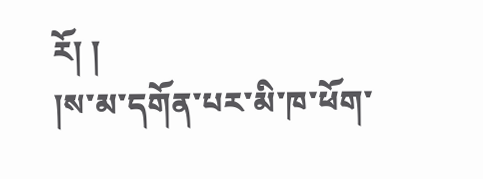རོ། །
།ས་མ་དགོན་པར་མི་ཁ་ཕོག་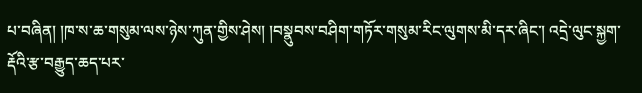པ་བཞིན། །ཁ་ས་ཆ་གསུམ་ལས་ཉེས་ཀུན་གྱིས་ཤེས། །བསྣུབས་བཤིག་གཏོར་གསུམ་རིང་ལུགས་མི་དར་ཞིང་། འདྲེ་ལུང་སྐྱག་རྡོའི་རྩ་བརྒྱུད་ཆད་པར་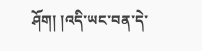ཤོག། །འདི་ཡང་བན་དེ་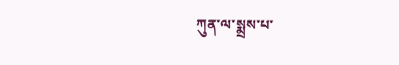ཀུན་ལ་སྨྲས་པ་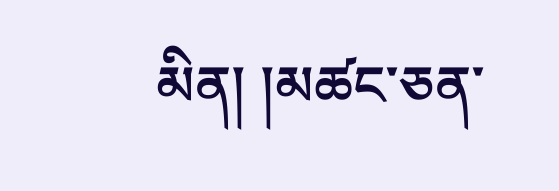མིན། །མཚང་ཅན་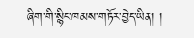ཞིག་གི་སྙིང་ཁམས་གཏོར་བྱེད་ཡིན། །